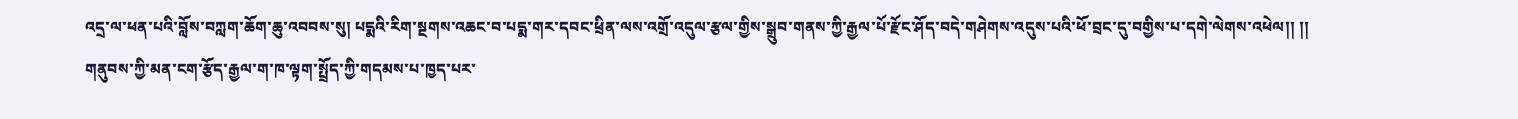འདྲ་ལ་ཕན་པའི་བློས་བཀླག་ཆོག་ཆུ་འབབས་སུ། པདྨའི་རིག་སྔགས་འཆང་བ་པདྨ་གར་དབང་ཕྲིན་ལས་འགྲོ་འདུལ་རྩལ་གྱིས་སྒྲུབ་གནས་ཀྱི་རྒྱལ་པོ་རྫོང་ཤོད་བདེ་གཤེགས་འདུས་པའི་ཕོ་བྲང་དུ་བགྱིས་པ་དགེ་ལེགས་འཕེལ།། །།
གནུབས་ཀྱི་མན་ངག་རྩོད་རྒྱལ་ག་ཁ་ལྟག་སྤྲོད་ཀྱི་གདམས་པ་ཁྱད་པར་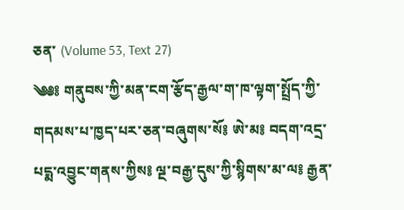ཅན་ (Volume 53, Text 27)
༄༅༔ གནུབས་ཀྱི་མན་ངག་རྩོད་རྒྱལ་ག་ཁ་ལྟག་སྤྲོད་ཀྱི་གདམས་པ་ཁྱད་པར་ཅན་བཞུགས་སོ༔ ཨེ་མ༔ བདག་འདྲ་པདྨ་འབྱུང་གནས་ཀྱིས༔ ལྔ་བརྒྱ་དུས་ཀྱི་སྙིགས་མ་ལ༔ རྒྱན་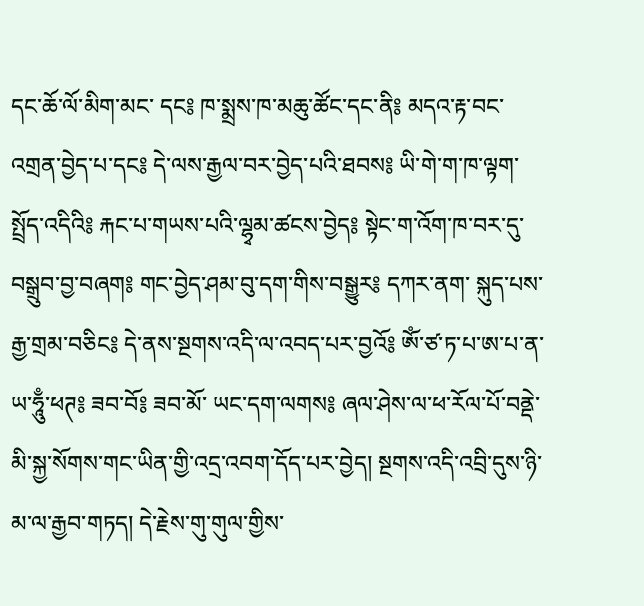དང་ཆོ་ལོ་མིག་མང་ དང༔ ཁ་སྨྲས་ཁ་མཆུ་ཚོང་དང་ནི༔ མདའ་རྟ་བང་འགྲན་བྱེད་པ་དང༔ དེ་ལས་རྒྱལ་བར་བྱེད་པའི་ཐབས༔ ཡི་གེ་ག་ཁ་ལྟག་སྤྲོད་འདིའི༔ རྐང་པ་གཡས་པའི་ལྷྭམ་ཚངས་བྱེད༔ སྟེང་ག་འོག་ཁ་བར་དུ་བསྒྲུབ་བྱ་བཞག༔ གང་བྱེད་ཤམ་བུ་དག་གིས་བསྒྱུར༔ དཀར་ནག་ སྐུད་པས་རྒྱ་གྲམ་བཅིང༔ དེ་ནས་སྔགས་འདི་ལ་འབད་པར་བྱའོ༔ ཨོཾ་ཙ་ཏ་པ་ཨ་པ་ན་ཡ་ཧཱུྃ་ཕཊ༔ ཟབ་བོ༔ ཟབ་མོ་ ཡང་དག་ལགས༔ ཞལ་ཤེས་ལ་ཕ་རོལ་པོ་བནྡེ་མི་སྐྱ་སོགས་གང་ཡིན་གྱི་འདྲ་འབག་དོད་པར་བྱེད། སྔགས་འདི་འབྲི་དུས་ཉི་མ་ལ་རྒྱབ་གཏད། དེ་རྗེས་གུ་གུལ་གྱིས་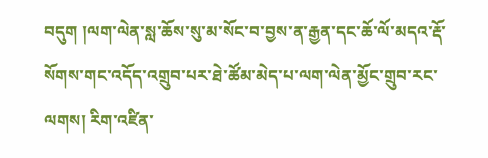བདུག །ལག་ལེན་སླ་ཆོས་སུ་མ་སོང་བ་བྱས་ན་རྒྱན་དང་ཆོ་ལོ་མདའ་རྡོ་སོགས་གང་འདོད་འགྲུབ་པར་ཐེ་ཚོམ་མེད་པ་ལག་ལེན་མྱོང་གྲུབ་རང་ལགས། རིག་འཛིན་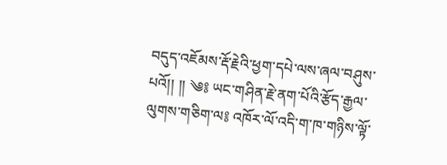བདུད་འཇོམས་རྡོ་རྗེའི་ཕྱག་དཔེ་ལས་ཞལ་བཤུས་པའོ།། །། ༄༔ ཡང་གཤིན་རྗེ་ནག་པོའི་རྩོད་རྒྱལ་ལུགས་གཅིག་ལ༔ འཁོར་ལོ་འདི་ག་ཁ་གཉིས་ལྟོ་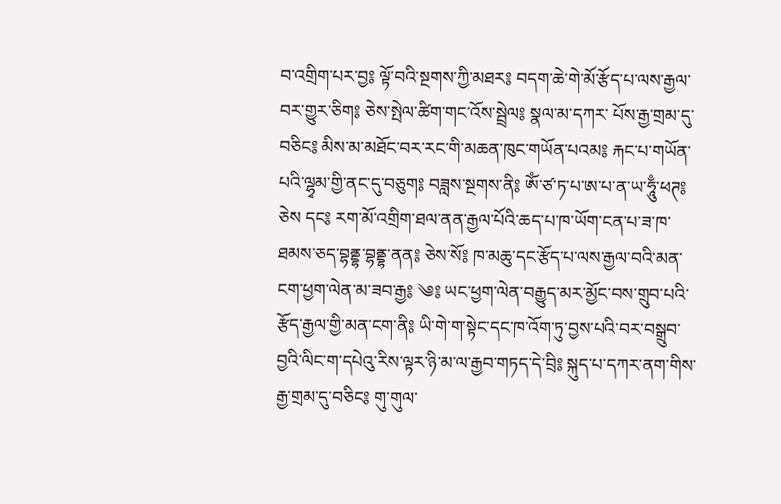བ་འགྲིག་པར་བྱ༔ ལྟོ་བའི་སྔགས་ཀྱི་མཐར༔ བདག་ཆེ་གེ་མོ་རྩོད་པ་ལས་རྒྱལ་བར་གྱུར་ཅིག༔ ཅེས་སྤེལ་ཚིག་གང་འོས་སྦྲེལ༔ སྣལ་མ་དཀར་ པོས་རྒྱ་གྲམ་དུ་བཅིང༔ མིས་མ་མཐོང་བར་རང་གི་མཆན་ཁུང་གཡོན་པའམ༔ རྐང་པ་གཡོན་པའི་ལྷྭམ་གྱི་ནང་དུ་བཅུག༔ བཟླས་སྔགས་ནི༔ ཨོཾ་ཙ་ཏ་པ་ཨ་པ་ན་ཡ་ཧཱུྃ་ཕཊ༔ ཅེས དང༔ རག་མོ་འགྲིག་ཐལ་ནན་རྒྱལ་པོའི་ཆད་པ་ཁ་ཡོག་ངན་པ་ཟ་ཁ་ཐམས་ཅད་བྷནྡྷ་བྷནྡྷ་ནན༔ ཅེས་སོ༔ ཁ་མཆུ་དང་རྩོད་པ་ལས་རྒྱལ་བའི་མན་ངག་ཕྱག་ལེན་མ་ཟབ་རྒྱ༔ ༄༔ ཡང་ཕྱག་ལེན་བརྒྱུད་མར་མྱོང་བས་གྲུབ་པའི་རྩོད་རྒྱལ་གྱི་མན་ངག་ནི༔ ཡི་གེ་ག་སྟེང་དང་ཁ་འོག་ཏུ་བྱས་པའི་བར་བསྒྲུབ་བྱའི་ལིང་ག་དཔེའུ་རིས་ལྟར་ཉི་མ་ལ་རྒྱབ་གཏད་དེ་བྲི༔ སྐུད་པ་དཀར་ནག་གིས་རྒྱ་གྲམ་དུ་བཅིང༔ གུ་གུལ་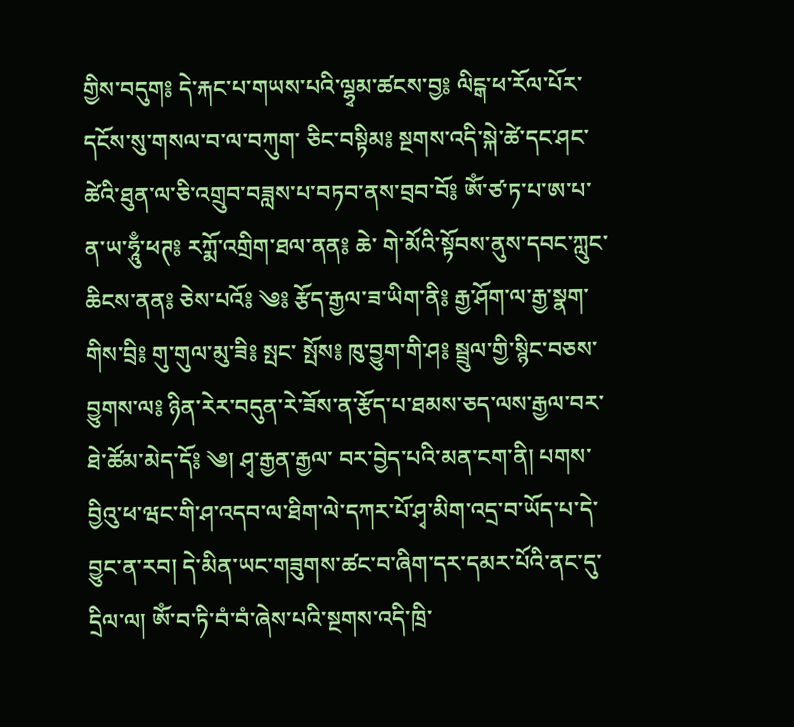གྱིས་བདུག༔ དེ་རྐང་པ་གཡས་པའི་ལྷྭམ་ཚངས་བྱ༔ ལིངྒ་ཕ་རོལ་པོར་དངོས་སུ་གསལ་བ་ལ་བཀུག་ ཅིང་བསྟིམ༔ སྔགས་འདི་སྐེ་ཚེ་དང་ཤང་ཚེའི་ཐུན་ལ་ཅི་འགྲུབ་བཟླས་པ་བཏབ་ནས་བྲབ་བོ༔ ཨོཾ་ཙ་ཏ་པ་ཨ་པ་ན་ཡ་ཧཱུྃ་ཕཊ༔ རཀྨོ་འགྲིག་ཐལ་ནན༔ ཆེ་ གེ་མོའི་སྟོབས་ནུས་དབང་ཀླུང་ཆིངས་ནན༔ ཅེས་པའོ༔ ༄༔ རྩོད་རྒྱལ་ཟ་ཡིག་ནི༔ རྒྱ་ཤོག་ལ་རྒྱ་སྣག་གིས་བྲི༔ གུ་གུལ་མུ་ཟི༔ སྤང་ སྤོས༔ ཁུ་བྱུག་གི་ཤ༔ སྦྲུལ་གྱི་སྙིང་བཅས་བྱུགས་ལ༔ ཉིན་རེར་བདུན་རེ་ཟོས་ན་རྩོད་པ་ཐམས་ཅད་ལས་རྒྱལ་བར་ཐེ་ཚོམ་མེད་དོ༔ ༄། ཤྭ་རྒྱན་རྒྱལ་ བར་བྱེད་པའི་མན་ངག་ནི། པགས་བྱིའུ་ཕ་ཝང་གི་ཤ་འདབ་ལ་ཐིག་ལེ་དཀར་པོ་ཤྭ་མིག་འདྲ་བ་ཡོད་པ་དེ་བྱུང་ན་རབ། དེ་མིན་ཡང་གཟུགས་ཚང་བ་ཞིག་དར་དམར་པོའི་ནང་དུ་དྲིལ་ལ། ཨོཾ་བ་ཏི་བཾ་བཾ་ཞེས་པའི་སྔགས་འདི་ཁྲི་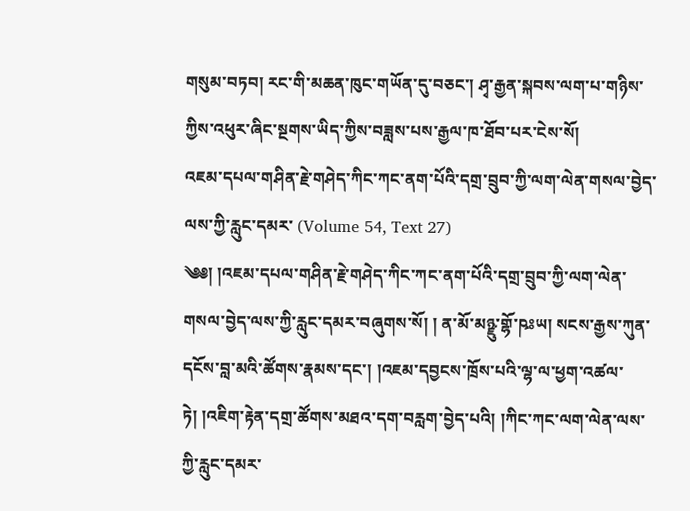གསུམ་བཏབ། རང་གི་མཆན་ཁུང་གཡོན་དུ་བཅང་། ཤྭ་རྒྱན་སྐབས་ལག་པ་གཉིས་ཀྱིས་འཕུར་ཞིང་སྔགས་ཡིད་ཀྱིས་བཟླས་པས་རྒྱལ་ཁ་ཐོབ་པར་ངེས་སོ།
འཇམ་དཔལ་གཤིན་རྗེ་གཤེད་ཀིང་ཀང་ནག་པོའི་དགྲ་བྲུབ་ཀྱི་ལག་ལེན་གསལ་བྱེད་ལས་ཀྱི་རླུང་དམར་ (Volume 54, Text 27)
༄༅། །འཇམ་དཔལ་གཤིན་རྗེ་གཤེད་ཀིང་ཀང་ནག་པོའི་དགྲ་བྲུབ་ཀྱི་ལག་ལེན་གསལ་བྱེད་ལས་ཀྱི་རླུང་དམར་བཞུགས་སོ། ། ན་མོ་མཉྫུ་གྷོ་ཥཿཡ། སངས་རྒྱས་ཀུན་དངོས་བླ་མའི་ཚོགས་རྣམས་དང་། །འཇམ་དབྱངས་ཁྲོས་པའི་ལྷ་ལ་ཕྱག་འཚལ་ཏེ། །འཇིག་རྟེན་དགྲ་ཚོགས་མཐའ་དག་བརླག་བྱེད་པའི། །ཀིང་ཀང་ལག་ལེན་ལས་ཀྱི་རླུང་དམར་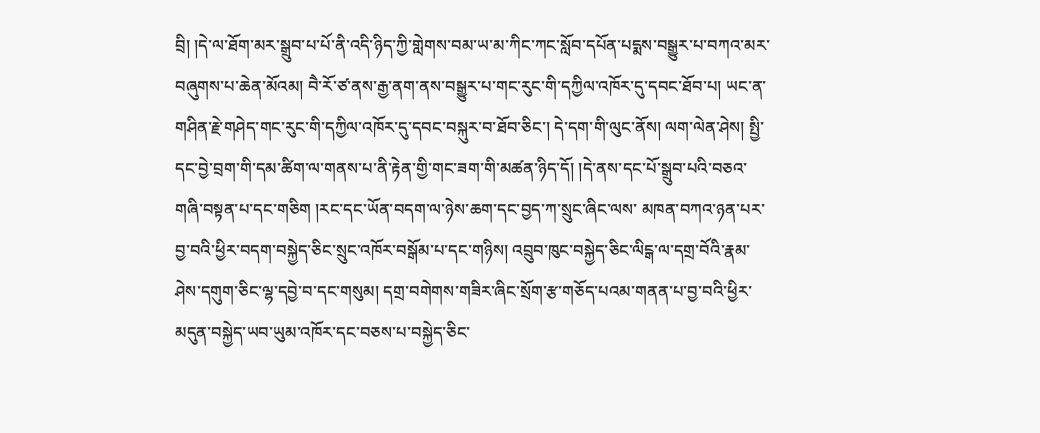བྲི། །དེ་ལ་ཐོག་མར་སྒྲུབ་པ་པོ་ནི་འདི་ཉིད་ཀྱི་གླེགས་བམ་ཡ་མ་ཀིང་ཀང་སློབ་དཔོན་པདྨས་བསྒྱུར་པ་བཀའ་མར་བཞུགས་པ་ཆེན་མོའམ། བཻ་རོ་ཙ་ནས་རྒྱ་ནག་ནས་བསྒྱུར་པ་གང་རུང་གི་དཀྱིལ་འཁོར་དུ་དབང་ཐོབ་པ། ཡང་ན་གཤིན་རྗེ་གཤེད་གང་རུང་གི་དཀྱིལ་འཁོར་དུ་དབང་བསྐུར་བ་ཐོབ་ཅིང་། དེ་དག་གི་ལུང་ནོས། ལག་ལེན་ཤེས། སྤྱི་དང་བྱེ་བྲག་གི་དམ་ཚིག་ལ་གནས་པ་ནི་རྟེན་གྱི་གང་ཟག་གི་མཚན་ཉིད་དོ། །དེ་ནས་དང་པོ་སྒྲུབ་པའི་བཅའ་གཞི་བསྟན་པ་དང་གཅིག །རང་དང་ཡོན་བདག་ལ་ཉེས་ཆག་དང་བྱད་ཀ་སྲུང་ཞིང་ལས་ མཁན་བཀའ་ཉན་པར་བྱ་བའི་ཕྱིར་བདག་བསྐྱེད་ཅིང་སྲུང་འཁོར་བསྒོམ་པ་དང་གཉིས། འབྲུབ་ཁུང་བསྐྱེད་ཅིང་ལིངྒ་ལ་དགྲ་བོའི་རྣམ་ཤེས་དགུག་ཅིང་ལྷ་དབྱེ་བ་དང་གསུམ། དགྲ་བགེགས་གཟིར་ཞིང་སྲོག་རྩ་གཅོད་པའམ་གནན་པ་བྱ་བའི་ཕྱིར་མདུན་བསྐྱེད་ཡབ་ཡུམ་འཁོར་དང་བཅས་པ་བསྐྱེད་ཅིང་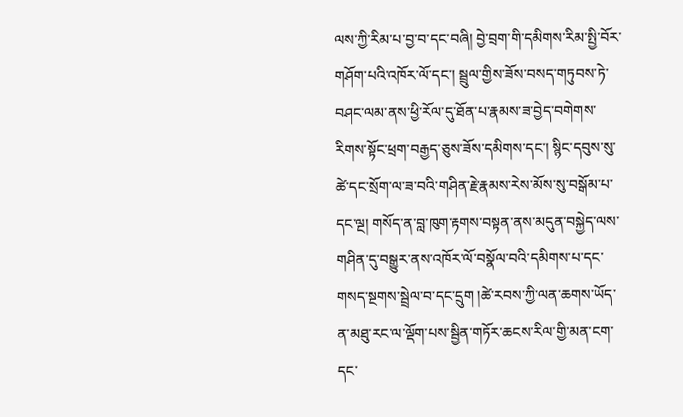ལས་ཀྱི་རིམ་པ་བྱ་བ་དང་བཞི། བྱེ་བྲག་གི་དམིགས་རིམ་སྤྱི་བོར་གཤོག་པའི་འཁོར་ལོ་དང་། སྦྲུལ་གྱིས་ཟོས་བསད་གཏུབས་ཏེ་བཤང་ལམ་ནས་ཕྱི་རོལ་དུ་ཐོན་པ་རྣམས་ཟ་བྱེད་བགེགས་རིགས་སྟོང་ཕྲག་བརྒྱད་ཅུས་ཟོས་དམིགས་དང་། སྙིང་དབུས་སུ་ཚེ་དང་སྲོག་ལ་ཟ་བའི་གཤིན་རྗེ་རྣམས་རེས་མོས་སུ་བསྒོམ་པ་དང་ལྔ། གསོད་ན་བླ་ཁུག་རྟགས་བསྟན་ནས་མདུན་བསྐྱེད་ལས་གཤིན་དུ་བསྒྱུར་ནས་འཁོར་ལོ་བསྣོལ་བའི་དམིགས་པ་དང་གསད་སྔགས་སྦྲེལ་བ་དང་དྲུག །ཚེ་རབས་ཀྱི་ལན་ཆགས་ཡོད་ན་མཐུ་རང་ལ་ལྡོག་པས་སྦྱིན་གཏོར་ཆངས་རིལ་གྱི་མན་ངག་དང་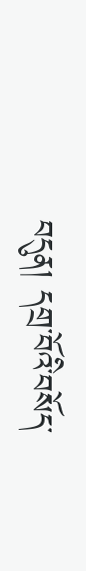བདུན། དགྲ་བོའི་བསོད་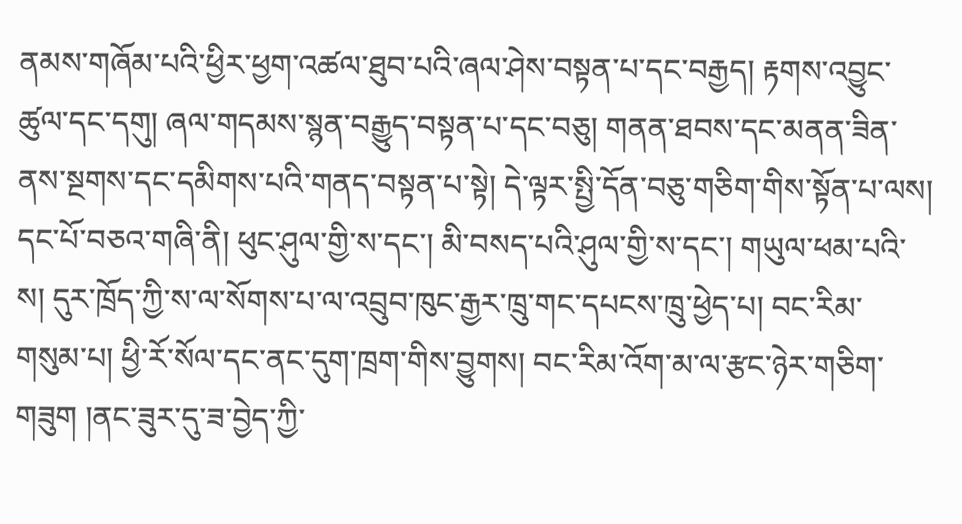ནམས་གཞོམ་པའི་ཕྱིར་ཕྱག་འཚལ་ཐུབ་པའི་ཞལ་ཤེས་བསྟན་པ་དང་བརྒྱད། རྟགས་འབྱུང་ཚུལ་དང་དགུ། ཞལ་གདམས་སྙན་བརྒྱུད་བསྟན་པ་དང་བཅུ། གནན་ཐབས་དང་མནན་ཟིན་ནས་སྔགས་དང་དམིགས་པའི་གནད་བསྟན་པ་སྟེ། དེ་ལྟར་སྤྱི་དོན་བཅུ་གཅིག་གིས་སྟོན་པ་ལས། དང་པོ་བཅའ་གཞི་ནི། ཕུང་ཤུལ་གྱི་ས་དང་། མི་བསད་པའི་ཤུལ་གྱི་ས་དང་། གཡུལ་ཕམ་པའི་ས། དུར་ཁྲོད་ཀྱི་ས་ལ་སོགས་པ་ལ་འབྲུབ་ཁུང་རྒྱར་ཁྲུ་གང་དཔངས་ཁྲུ་ཕྱེད་པ། བང་རིམ་གསུམ་པ། ཕྱི་རོ་སོལ་དང་ནང་དུག་ཁྲག་གིས་བྱུགས། བང་རིམ་འོག་མ་ལ་རྩང་ཉེར་གཅིག་གཟུག །ནང་ཟུར་དུ་ཟ་བྱེད་ཀྱི་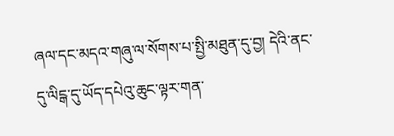ཞལ་དང་མདའ་གཞུ་ལ་སོགས་པ་སྤྱི་མཐུན་དུ་བྱ། དེའི་ནང་དུ་ལིངྒ་དུ་ཡོད་དཔེའུ་ཆུང་ལྟར་གན་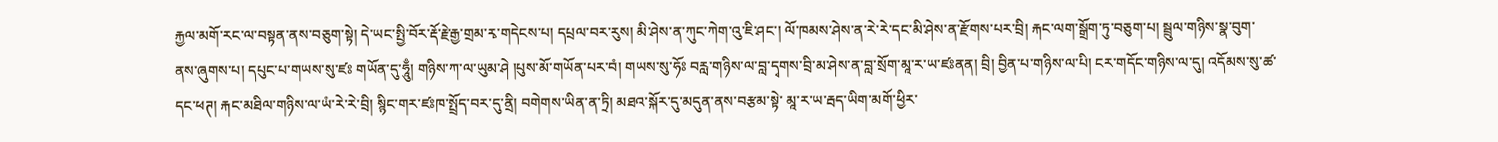རྐྱལ་མགོ་རང་ལ་བསྟན་ནས་བཅུག་སྟེ། དེ་ཡང་སྤྱི་བོར་རྡོ་རྗེ་རྒྱ་གྲམ་རྭ་གདེངས་པ། དཔྲལ་བར་རུས། མི་ཤེས་ན་ཀུང་ཀེག་འུ་ཇི་ཤང་། ལོ་ཁམས་ཤེས་ན་རེ་རེ་དང་མི་ཤེས་ན་རྫོགས་པར་བྲི། རྐང་ལག་སྒྲོག་ཏུ་བཅུག་པ། སྦྲུལ་གཉིས་སྣ་བུག་ནས་ཞུགས་པ། དཔུང་པ་གཡས་སུ་ཛཿ གཡོན་དུ་ཧཱུྃ། གཉིས་ཀ་ལ་ཡུམ་ཤེ །པུས་མོ་གཡོན་པར་བཾ། གཡས་སུ་ཧོཿ བརླ་གཉིས་ལ་བླ་དྭགས་བྲི་མ་ཤེས་ན་བླ་སྲོག་མཱ་ར་ཡ་ཛཿནན། བྲི། བྱིན་པ་གཉིས་ལ་པི། ངར་གདོང་གཉིས་ལ་དུ། འདོམས་སུ་ཚ་དང་ཕཊ། རྐང་མཐིལ་གཉིས་ལ་ཡཾ་རེ་རེ་བྲི། སྙིང་གར་ཛཿཁ་སྤྲོད་བར་དུ་ནྲི། བགེགས་ཡིན་ན་ཏྲི། མཐའ་སྐོར་དུ་མདུན་ནས་བརྩམ་སྟེ་ མཱ་ར་ཡ་རྦད་ཡིག་མགོ་ཕྱིར་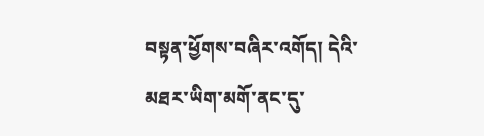བསྟན་ཕྱོགས་བཞིར་འགོད། དེའི་མཐར་ཡིག་མགོ་ནང་དུ་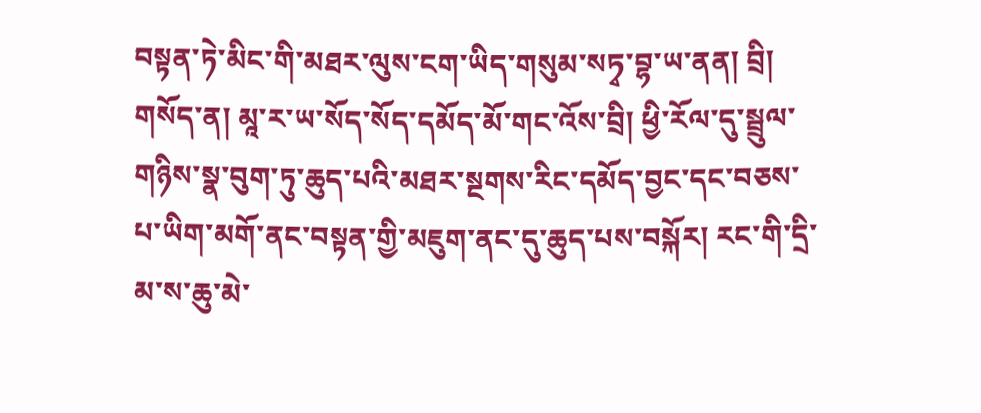བསྟན་ཏེ་མིང་གི་མཐར་ལུས་ངག་ཡིད་གསུམ་སཏྭ་བྷ་ཡ་ནན། བྲི། གསོད་ན། མཱ་ར་ཡ་སོད་སོད་དམོད་མོ་གང་འོས་བྲི། ཕྱི་རོལ་དུ་སྦྲུལ་གཉིས་སྣ་བུག་ཏུ་ཆུད་པའི་མཐར་སྔགས་རིང་དམོད་བྱང་དང་བཅས་པ་ཡིག་མགོ་ནང་བསྟན་གྱི་མཇུག་ནང་དུ་ཆུད་པས་བསྐོར། རང་གི་དྲི་མ་ས་ཆུ་མེ་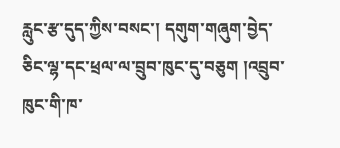རླུང་རྩ་དུད་ཀྱིས་བསང་། དགུག་གཞུག་བྱེད་ཅིང་ལྷ་དང་ཕྲལ་ལ་བྲུབ་ཁུང་དུ་བཅུག །འབྲུབ་ཁུང་གི་ཁ་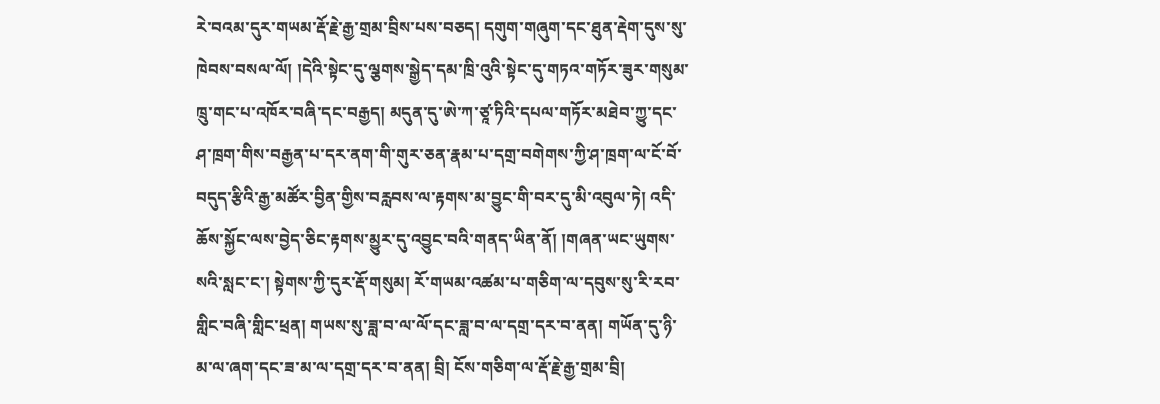རེ་བའམ་དུར་གཡམ་རྡོ་རྗེ་རྒྱ་གྲམ་བྲིས་པས་བཅད། དགུག་གཞུག་དང་ཐུན་རྡེག་དུས་སུ་ཁེབས་བསལ་ལོ། །དེའི་སྟེང་དུ་ལྕགས་སྒྱེད་དམ་ཁྲི་འུའི་སྟེང་དུ་གཏའ་གཏོར་ཟུར་གསུམ་ཁྲུ་གང་པ་འཁོར་བཞི་དང་བརྒྱད། མདུན་དུ་ཨེ་ཀ་ཙཱ་ཏིའི་དཔལ་གཏོར་མཐེབ་ཀྱུ་དང་ཤ་ཁྲག་གིས་བརྒྱན་པ་དར་ནག་གི་གུར་ཅན་རྣམ་པ་དགྲ་བགེགས་ཀྱི་ཤ་ཁྲག་ལ་ངོ་བོ་བདུད་རྩིའི་རྒྱ་མཚོར་བྱིན་གྱིས་བརླབས་ལ་རྟགས་མ་བྱུང་གི་བར་དུ་མི་འབུལ་ཏེ། འདི་ཆོས་སྐྱོང་ལས་བྱེད་ཅིང་རྟགས་མྱུར་དུ་འབྱུང་བའི་གནད་ཡིན་ནོ། །གཞན་ཡང་ཡུགས་སའི་སླང་ང་། སྟེགས་ཀྱི་དུར་རྡོ་གསུམ། རོ་གཡམ་འཚམ་པ་གཅིག་ལ་དབུས་སུ་རི་རབ་གླིང་བཞི་གླིང་ཕྲན། གཡས་སུ་ཟླ་བ་ལ་ལོ་དང་ཟླ་བ་ལ་དགྲ་དར་བ་ནན། གཡོན་དུ་ཉི་མ་ལ་ཞག་དང་ཟ་མ་ལ་དགྲ་དར་བ་ནན། བྲི། ངོས་གཅིག་ལ་རྡོ་རྗེ་རྒྱ་གྲམ་བྲི།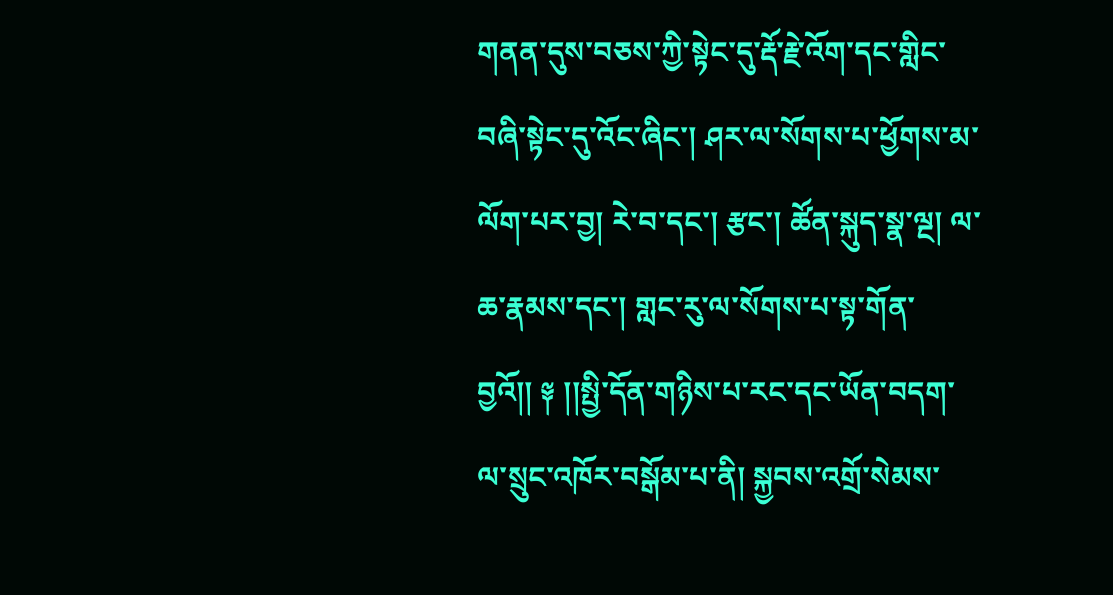གནན་དུས་བཅས་ཀྱི་སྟེང་དུ་རྡོ་རྗེ་འོག་དང་གླིང་བཞི་སྟེང་དུ་འོང་ཞིང་། ཤར་ལ་སོགས་པ་ཕྱོགས་མ་ལོག་པར་བྱ། རེ་བ་དང་། རྩང་། ཚོན་སྐུད་སྣ་ལྔ། ལ་ཆ་རྣམས་དང་། གླང་རུ་ལ་སོགས་པ་སྟ་གོན་བྱའོ།། ༈ །།སྤྱི་དོན་གཉིས་པ་རང་དང་ཡོན་བདག་ལ་སྲུང་འཁོར་བསྒོམ་པ་ནི། སྐྱབས་འགྲོ་སེམས་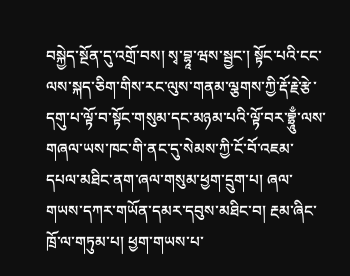བསྐྱེད་སྔོན་དུ་འགྲོ་བས། སྭ་བྷཱ་ཝས་སྦྱང་། སྟོང་པའི་ངང་ལས་སྐད་ཅིག་གིས་རང་ལུས་གནམ་ལྕགས་ཀྱི་རྡོ་རྗེ་རྩེ་དགུ་པ་ལྟོ་བ་སྟོང་གསུམ་དང་མཉམ་པའི་ལྟོ་བར་བྷྲཱུྃ་ལས་གཞལ་ཡས་ཁང་གི་ནང་དུ་སེམས་ཀྱི་ངོ་བོ་འཇམ་དཔལ་མཐིང་ནག་ཞལ་གསུམ་ཕྱག་དྲུག་པ། ཞལ་གཡས་དཀར་གཡོན་དམར་དབུས་མཐིང་བ། རྔམ་ཞིང་ཁྲོ་ལ་གཏུམ་པ། ཕྱག་གཡས་པ་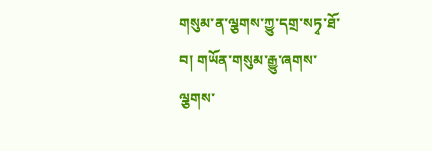གསུམ་ན་ལྕགས་ཀྱུ་དགྲ་སཏྭ་ཐོ་བ། གཡོན་གསུམ་རྒྱུ་ཞགས་ལྕགས་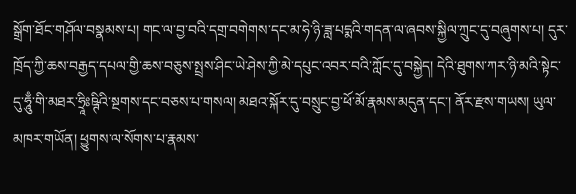སྒྲོག་ཐོང་གཤོལ་བསྣམས་པ། གང་ལ་བྱ་བའི་དགྲ་བགེགས་དང་མ་ཧེ་ཉི་ཟླ་པདྨའི་གདན་ལ་ཞབས་སྐྱིལ་ཀྲུང་དུ་བཞུགས་པ། དུར་ཁྲོད་ཀྱི་ཆས་བརྒྱད་དཔལ་གྱི་ཆས་བཅུས་སྤྲས་ཤིང་ཡེ་ཤེས་ཀྱི་མེ་དཔུང་འབར་བའི་ཀློང་དུ་བསྐྱེད། དེའི་ཐུགས་ཀར་ཉི་མའི་སྟེང་དུ་ཧཱུྃ་གི་མཐར་ཧྲཱིཿཥྚིའི་སྔགས་དང་བཅས་པ་གསལ། མཐའ་སྐོར་དུ་བསྲུང་བྱ་ཕོ་མོ་རྣམས་མདུན་དང་། ནོར་རྫས་གཡས། ཡུལ་མཁར་གཡོན། ཕྱུགས་ལ་སོགས་པ་རྣམས་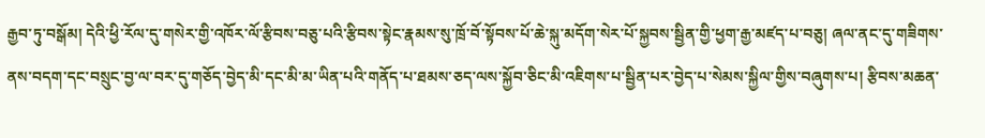རྒྱབ་ཏུ་བསྒོམ། དེའི་ཕྱི་རོལ་དུ་གསེར་གྱི་འཁོར་ལོ་རྩིབས་བཅུ་པའི་རྩིབས་སྟེང་རྣམས་སུ་ཁྲོ་བོ་སྟོབས་པོ་ཆེ་སྐུ་མདོག་སེར་པོ་སྐྱབས་སྦྱིན་གྱི་ཕྱག་རྒྱ་མཛད་པ་བཅུ། ཞལ་ནང་དུ་གཟིགས་ནས་བདག་དང་བསྲུང་བྱ་ལ་བར་དུ་གཅོད་བྱེད་མི་དང་མི་མ་ཡིན་པའི་གནོད་པ་ཐམས་ཅད་ལས་སྐྱོབ་ཅིང་མི་འཇིགས་པ་སྦྱིན་པར་བྱེད་པ་སེམས་སྐྱིལ་གྱིས་བཞུགས་པ། རྩིབས་མཆན་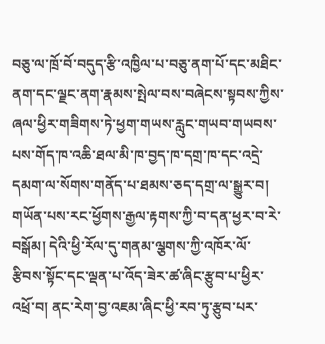བཅུ་ལ་ཁྲོ་བོ་བདུད་རྩི་འཁྱིལ་པ་བཅུ་ནག་པོ་དང་མཐིང་ནག་དང་ལྗང་ནག་རྣམས་སྤེལ་བས་བཞེངས་སྟབས་ཀྱིས་ཞལ་ཕྱིར་གཟིགས་ཏེ་ཕྱག་གཡས་རླུང་གཡབ་གཡབས་པས་གོད་ཁ་འཆི་ཐལ་མི་ཁ་བྱད་ཁ་དགྲ་ཁ་དང་འདྲེ་དམག་ལ་སོགས་གནོད་པ་ཐམས་ཅད་དགྲ་ལ་སྒྱུར་བ། གཡོན་པས་རང་ཕྱོགས་རྒྱལ་རྟགས་ཀྱི་བ་དན་ཕྱར་བ་རེ་བསྒོམ། དེའི་ཕྱི་རོལ་དུ་གནམ་ལྕགས་ཀྱི་འཁོར་ལོ་རྩིབས་སྟོང་དང་ལྡན་པ་འོད་ཟེར་ཚ་ཞིང་རྩུབ་པ་ཕྱིར་འཕྲོ་བ། ནང་རེག་བྱ་འཇམ་ཞིང་ཕྱི་རབ་ཏུ་རྩུབ་པར་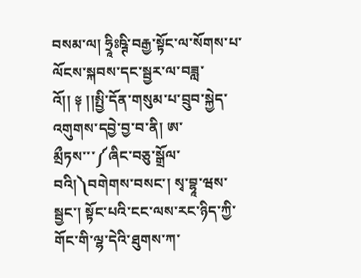བསམ་ལ། ཧྲཱིཿཥྚི་བརྒྱ་སྟོང་ལ་སོགས་པ་ལོངས་སྐབས་དང་སྦྱར་ལ་བཟླ་འོ།། ༈ །།སྤྱི་དོན་གསུམ་པ་བྲུབ་སྐྱེད་འགུགས་དབྱེ་བྱ་བ་ནི། ཨ་མྲྀཏས་་་༼ཞིང་བཅུ་སྒྲོལ་བའི།༽བགེགས་བསང་། སྭ་བྷཱ་ཝས་སྦྱང་། སྟོང་པའི་ངང་ལས་རང་ཉིད་ཀྱི་གོང་གི་ལྷ་དེའི་ཐུགས་ཀ་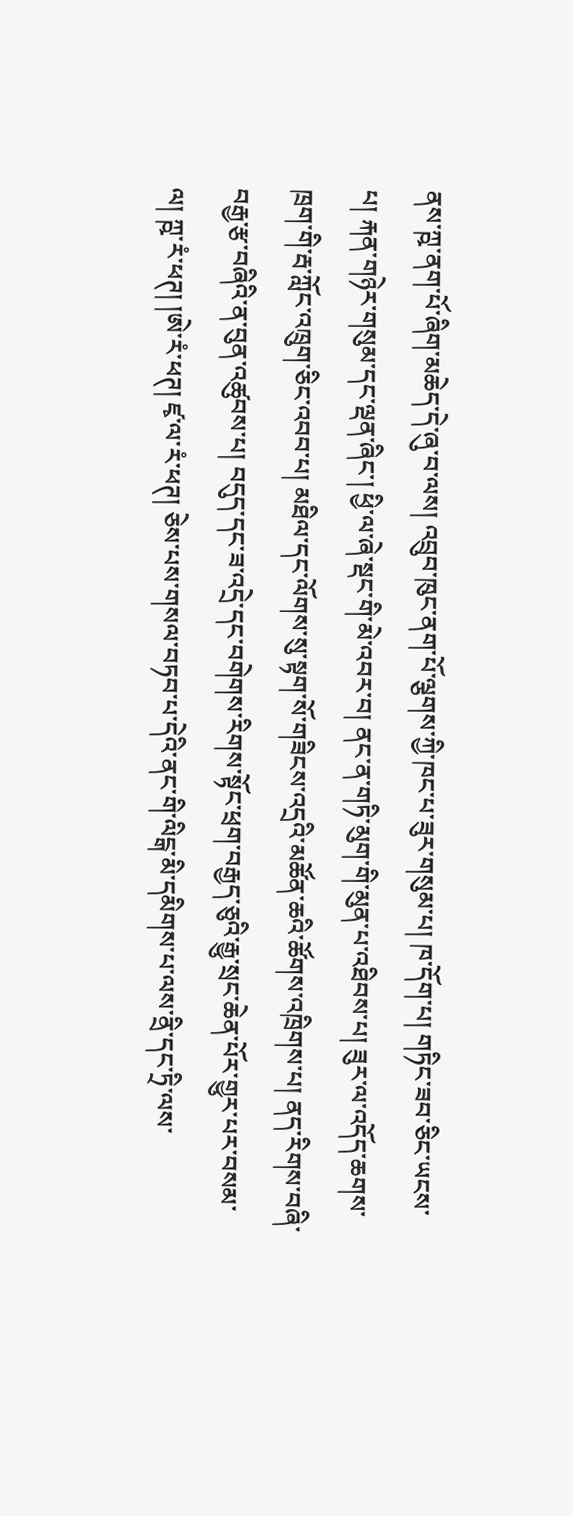ནས་ཀྵ་ནག་པོ་ཞིག་མཆེད་དེ་ཞུ་བ་ལས། འབྲུབ་ཁུང་ནག་པོ་ལྕགས་ཀྱི་ཁང་པ་ཟུར་གསུམ་པ། ཁ་དོག་པ། གཏིང་ཟབ་ཅིང་ཡངས་པ། རྐན་གཉེར་གསུམ་དང་ལྡན་ཞིང་། ཕྱི་ལ་ཞེ་སྡང་གི་མེ་འབར་བ། ནང་ན་གཏི་མུག་གི་མུན་པ་འཐིབས་པ། ཟུར་ལ་འདོད་ཆགས་ཁྲག་གི་རྦ་ཀློང་འཁྲུག་ཅིང་འབབ་པ། མཐིལ་དང་ལོགས་སུ་སྟག་སོ་གཟིངས་འདྲའི་མཚོན་ཆའི་ཚོགས་འཁྲིགས་པ། ནད་རིགས་བཞི་བརྒྱ་རྩ་བཞིའི་ན་བུན་འཚུབས་པ། བདུད་དང་ཟ་འདྲེ་དང་བགེགས་རིགས་སྟོང་ཕྲག་བརྒྱད་ཅུའི་རྒྱུ་སྲང་ཆེན་པོར་གྱུར་པར་བསམ་ལ། ཀྵ་རཾ་ཕཊ། །ཨེ་རཾ་ཕཊ། ཛྭ་ལ་རཾ་ཕཊ། ཅེས་པས་གསལ་བཏབ་པ་དེའི་ནང་གི་ལིངྒ་མི་དམིགས་པ་ལས་ནྲི་དང་ཏྲི་ལས་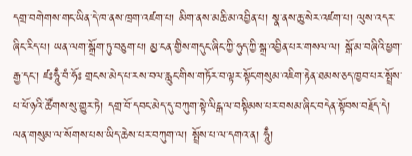དགྲ་བགེགས་གང་ཡིན་དེ་ཁ་ནས་ཁྲག་འཛག་པ། མིག་ནས་མཆི་མ་འབྱིན་པ། སྣ་ནས་ཆུ་སེར་འཛག་པ། ལུས་འདར་ཞིང་རིད་པ། ཡན་ལག་སྒྲོག་ཏུ་བཅུག་པ། མྱ་ངན་གྱིས་གདུང་ཞིང་ཀྱི་ཧུད་ཀྱི་སྒྲ་འབྱིན་པར་གསལ་ལ། སྒོ་མ་བཞིའི་ཕྱག་རྒྱ་དང་། ཛཿཧཱུྃ་བཾ་ཧོཿ གྲངས་མེད་པ་རས་བལ་རླུང་གིས་གཏོར་བ་ལྟར་སྟོང་གསུམ་འཇིག་རྟེན་ཐམས་ཅད་ཁྱབ་པར་སྤྲོས་པ་ཕོ་ཉའི་ཚོགས་སུ་གྱུར་ཏེ། དགྲ་བོ་དབང་མེད་དུ་བཀུག་སྟེ་ལིངྒ་ལ་བསྟིམས་པར་བསམ་ཞིང་བདེན་སྟོབས་བརྗོད་དེ། ལན་གསུམ་ལ་སོགས་པས་ཡིད་ཆེས་པར་བཀུག་ལ། སྤྲོས་པ་ལ་དགའ་ན། ཧཱུྃ།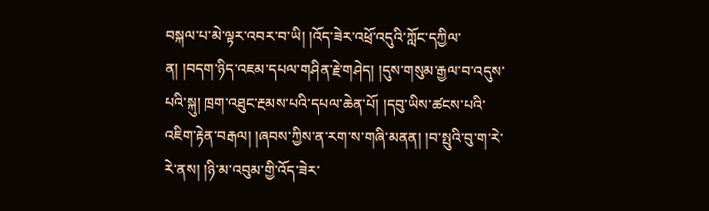བསྐལ་པ་མེ་ལྟར་འབར་བ་ཡི། །འོད་ཟེར་འཕྲོ་འདུའི་ཀློང་དཀྱིལ་ན། །བདག་ཉིད་འཇམ་དཔལ་གཤིན་རྗེ་གཤེད། །དུས་གསུམ་རྒྱལ་བ་འདུས་པའི་སྐུ། ཁྲག་འཐུང་རྔམས་པའི་དཔལ་ཆེན་པོ། །དབུ་ཡིས་ཚངས་པའི་འཇིག་རྟེན་བརྒལ། །ཞབས་ཀྱིས་ན་རག་ས་གཞི་མནན། །བ་སྤུའི་བུ་ག་རེ་རེ་ནས། །ཉི་མ་འབུམ་གྱི་འོད་ཟེར་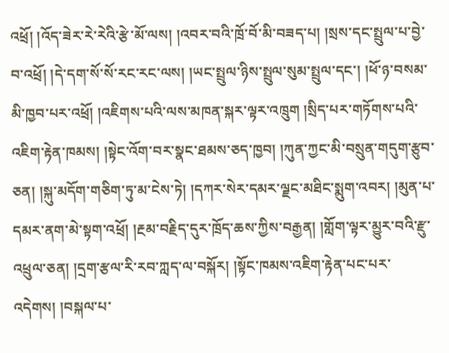འཕྲོ། །འོད་ཟེར་རེ་རེའི་རྩེ་མོ་ལས། །འབར་བའི་ཁྲོ་བོ་མི་བཟད་པ། །སྲས་དང་སྤྲུལ་པ་བྱེ་བ་འཕྲོ། །དེ་དག་སོ་སོ་རང་རང་ལས། །ཡང་སྤྲུལ་ཉིས་སྤྲུལ་སུམ་སྤྲུལ་དང་། །ཕོ་ཉ་བསམ་མི་ཁྱབ་པར་འཕྲོ། །འཇིགས་པའི་ལས་མཁན་སྐར་ལྟར་འཁྲུག །སྲིད་པར་གཏོགས་པའི་འཇིག་རྟེན་ཁམས། །སྟེང་འོག་བར་སྣང་ཐམས་ཅད་ཁྱབ། །ཀུན་ཀྱང་མི་བསྲུན་གདུག་རྩུབ་ཅན། །སྐུ་མདོག་གཅིག་ཏུ་མ་ངེས་ཏེ། །དཀར་སེར་དམར་ལྗང་མཐིང་སྨུག་འབར། །མུན་པ་དམར་ནག་མེ་སྟག་འཕྲོ། །རྔམ་བརྗིད་དུར་ཁྲོད་ཆས་ཀྱིས་བརྒྱན། །གློག་ལྟར་མྱུར་བའི་རྫུ་འཕྲུལ་ཅན། །དྲག་རྩལ་རི་རབ་ཀླད་ལ་བསྐོར། །སྟོང་ཁམས་འཇིག་རྟེན་པང་པར་འདེགས། །བསྐལ་པ་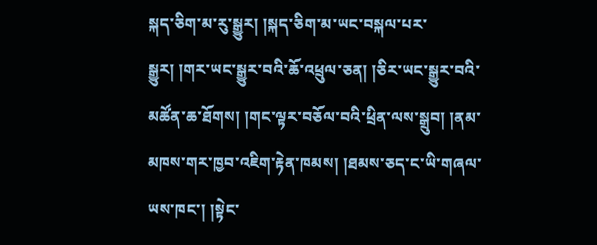སྐད་ཅིག་མ་རུ་སྒྱུར། །སྐད་ཅིག་མ་ཡང་བསྐལ་པར་སྒྱུར། །གར་ཡང་སྒྱུར་བའི་ཆོ་འཕྲུལ་ཅན། །ཅིར་ཡང་སྒྱུར་བའི་མཚོན་ཆ་ཐོགས། །གང་ལྟར་བཅོལ་བའི་ཕྲིན་ལས་སྒྲུབ། །ནམ་མཁས་གར་ཁྱབ་འཇིག་རྟེན་ཁམས། །ཐམས་ཅད་ང་ཡི་གཞལ་ཡས་ཁང་། །སྟེང་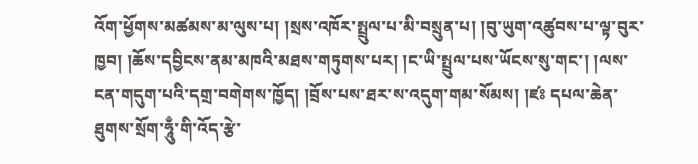འོག་ཕྱོགས་མཚམས་མ་ལུས་པ། །སྲས་འཁོར་སྤྲུལ་པ་མི་བསྲུན་པ། །བུ་ཡུག་འཚུབས་པ་ལྟ་བུར་ཁྱབ། །ཆོས་དབྱིངས་ནམ་མཁའི་མཐས་གཏུགས་པར། །ང་ཡི་སྤྲུལ་པས་ཡོངས་སུ་གང་། །ལས་ངན་གདུག་པའི་དགྲ་བགེགས་ཁྱོད། །བྲོས་པས་ཐར་ས་འདུག་གམ་སོམས། །ཛཿ དཔལ་ཆེན་ཐུགས་སྲོག་ཧཱུྃ་གི་འོད་རྩེ་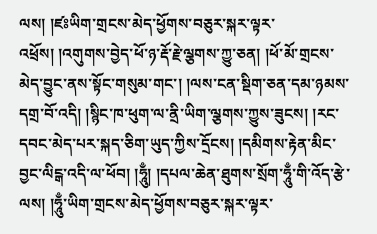ལས། །ཛཿཡིག་གྲངས་མེད་ཕྱོགས་བཅུར་སྐར་ལྟར་འཕྲོས། །འགུགས་བྱེད་ཕོ་ཉ་རྡོ་རྗེ་ལྕགས་ཀྱུ་ཅན། །ཕོ་མོ་གྲངས་མེད་བྱུང་ནས་སྟོང་གསུམ་གང་། །ལས་ངན་སྡིག་ཅན་དམ་ཉམས་དགྲ་བོ་འདི། །སྙིང་ཁ་ཕུག་ལ་ནྲི་ཡིག་ལྕགས་ཀྱུས་ཟུངས། །རང་དབང་མེད་པར་སྐད་ཅིག་ཡུད་ཀྱིས་དྲོངས། །དམིགས་རྟེན་མིང་བྱང་ལིངྒ་འདི་ལ་ཕོབ། །ཧཱུྃ། །དཔལ་ཆེན་ཐུགས་སྲོག་ཧཱུྃ་གི་འོད་རྩེ་ལས། །ཧཱུྃ་ཡིག་གྲངས་མེད་ཕྱོགས་བཅུར་སྐར་ལྟར་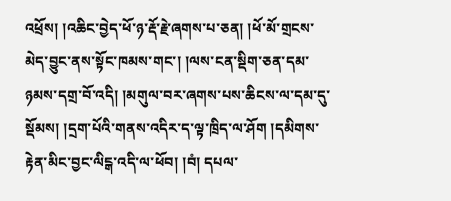འཕྲོས། །འཆིང་བྱེད་ཕོ་ཉ་རྡོ་རྗེ་ཞགས་པ་ཅན། །ཕོ་མོ་གྲངས་མེད་བྱུང་ནས་སྟོང་ཁམས་གང་། །ལས་ངན་སྡིག་ཅན་དམ་ཉམས་དགྲ་བོ་འདི། །མགུལ་བར་ཞགས་པས་ཆིངས་ལ་དམ་དུ་སྡོམས། །དྲག་པོའི་གནས་འདིར་ད་ལྟ་ཁྲིད་ལ་ཤོག །དམིགས་རྟེན་མིང་བྱང་ལིངྒ་འདི་ལ་ཕོབ། །བཾ། དཔལ་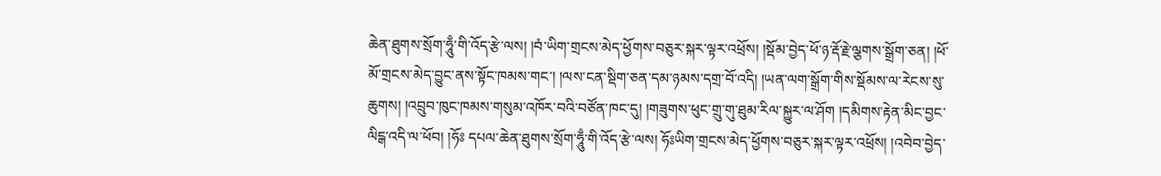ཆེན་ཐུགས་སྲོག་ཧཱུྃ་གི་འོད་རྩེ་ལས། །བཾ་ཡིག་གྲངས་མེད་ཕྱོགས་བཅུར་སྐར་ལྟར་འཕྲོས། །སྡོམ་བྱེད་ཕོ་ཉ་རྡོ་རྗེ་ལྕགས་སྒྲོག་ཅན། །ཕོ་མོ་གྲངས་མེད་བྱུང་ནས་སྟོང་ཁམས་གང་། །ལས་ངན་སྡིག་ཅན་དམ་ཉམས་དགྲ་བོ་འདི། །ཡན་ལག་སྒྲོག་གིས་སྡོམས་ལ་རེངས་སུ་ཆུགས། །འབྲུབ་ཁུང་ཁམས་གསུམ་འཁོར་བའི་བཙོན་ཁང་དུ། །གཟུགས་ཕུང་གྲུ་གུ་ཐུམ་རིལ་སྐྱུར་ལ་ཤོག །དམིགས་རྟེན་མིང་བྱང་ལིངྒ་འདི་ལ་ཕོབ། །ཧོཿ དཔལ་ཆེན་ཐུགས་སྲོག་ཧཱུྃ་གི་འོད་རྩེ་ལས། ཧོཿཡིག་གྲངས་མེད་ཕྱོགས་བཅུར་སྐར་ལྟར་འཕྲོས། །འབེབ་བྱེད་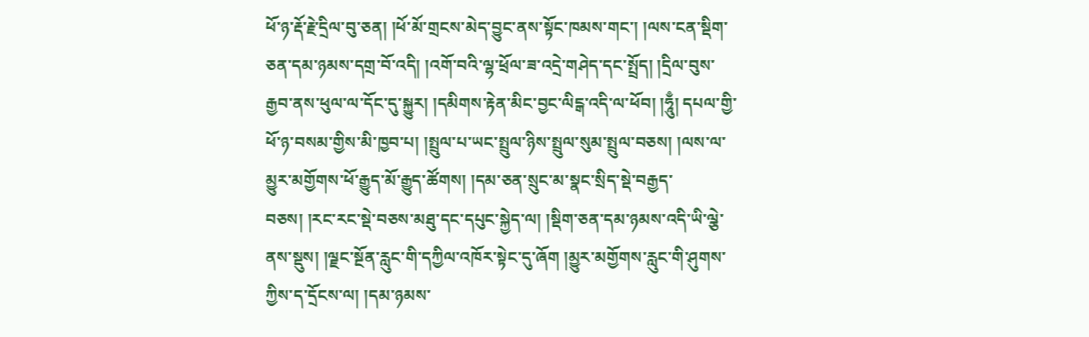ཕོ་ཉ་རྡོ་རྗེ་དྲིལ་བུ་ཅན། །ཕོ་མོ་གྲངས་མེད་བྱུང་ནས་སྟོང་ཁམས་གང་། །ལས་ངན་སྡིག་ཅན་དམ་ཉམས་དགྲ་བོ་འདི། །འགོ་བའི་ལྷ་ཕྲོལ་ཟ་འདྲེ་གཤེད་དང་སྤྲོད། །དྲིལ་བུས་རྒྱབ་ནས་ཕུལ་ལ་དོང་དུ་སྐྱུར། །དམིགས་རྟེན་མིང་བྱང་ལིངྒ་འདི་ལ་ཕོབ། །ཧཱུྃ། དཔལ་གྱི་ཕོ་ཉ་བསམ་གྱིས་མི་ཁྱབ་པ། །སྤྲུལ་པ་ཡང་སྤྲུལ་ཉིས་སྤྲུལ་སུམ་སྤྲུལ་བཅས། །ལས་ལ་མྱུར་མགྱོགས་ཕོ་རྒྱུད་མོ་རྒྱུད་ཚོགས། །དམ་ཅན་སྲུང་མ་སྣང་སྲིད་སྡེ་བརྒྱད་བཅས། །རང་རང་སྡེ་བཅས་མཐུ་དང་དཔུང་སྐྱེད་ལ། །སྡིག་ཅན་དམ་ཉམས་འདི་ཡི་ལྕེ་ནས་སྡུས། །ལྗང་སྔོན་རླུང་གི་དཀྱིལ་འཁོར་སྟེང་དུ་ཞོག །མྱུར་མགྱོགས་རླུང་གི་ཤུགས་ཀྱིས་ད་དྲོངས་ལ། །དམ་ཉམས་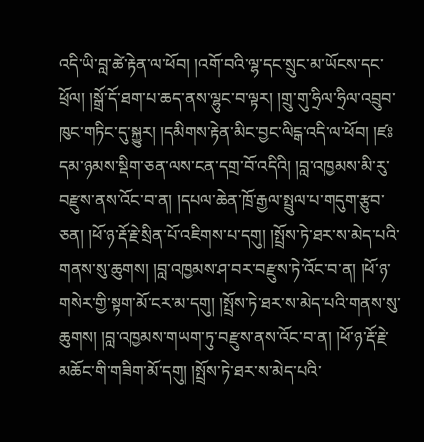འདི་ཡི་བླ་ཚེ་རྟེན་ལ་ཕོབ། །འགོ་བའི་ལྷ་དང་སྲུང་མ་ཡོངས་དང་ཕྲོལ། །སྒྲོ་དོ་ཐག་པ་ཆད་ནས་ལྷུང་བ་ལྟར། །གྲུ་གུ་ཧྲིལ་ཧྲིལ་འབྲུབ་ཁུང་གཏིང་དུ་སྐྱུར། །དམིགས་རྟེན་མིང་བྱང་ལིངྒ་འདི་ལ་ཕོབ། །ཛཿ དམ་ཉམས་སྡིག་ཅན་ལས་ངན་དགྲ་བོ་འདིའི། །བླ་འཁྱམས་མི་རུ་བརྫུས་ནས་འོང་བ་ན། །དཔལ་ཆེན་ཁྲོ་རྒྱལ་སྤྲུལ་པ་གདུག་རྩུབ་ཅན། །ཕོ་ཉ་རྡོ་རྗེ་སྲིན་པོ་འཇིགས་པ་དགུ། །སྤྲོས་ཏེ་ཐར་ས་མེད་པའི་གནས་སུ་ཆུགས། །བླ་འཁྱམས་ཤ་བར་བརྫུས་ཏེ་འོང་བ་ན། །ཕོ་ཉ་གསེར་གྱི་སྟག་མོ་ངར་མ་དགུ། །སྤྲོས་ཏེ་ཐར་ས་མེད་པའི་གནས་སུ་ཆུགས། །བླ་འཁྱམས་གཡག་ཏུ་བརྫུས་ནས་འོང་བ་ན། །ཕོ་ཉ་རྡོ་རྗེ་མཆོང་གི་གཟིག་མོ་དགུ། །སྤྲོས་ཏེ་ཐར་ས་མེད་པའི་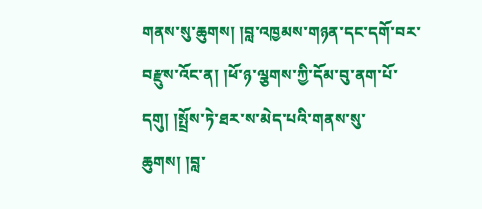གནས་སུ་ཆུགས། །བླ་འཁྱམས་གཉན་དང་དགོ་བར་བརྫུས་འོང་ན། །ཕོ་ཉ་ལྕགས་ཀྱི་དོམ་བུ་ནག་པོ་དགུ། །སྤྲོས་ཏེ་ཐར་ས་མེད་པའི་གནས་སུ་ཆུགས། །བླ་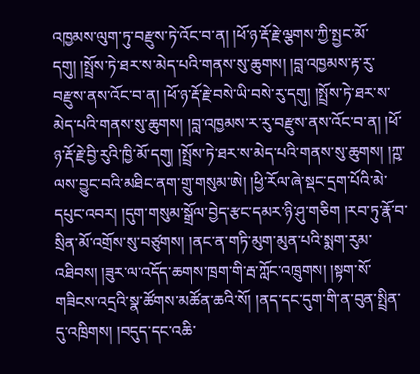འཁྱམས་ལུག་ཏུ་བརྫུས་ཏེ་འོང་བ་ན། །ཕོ་ཉ་རྡོ་རྗེ་ལྕགས་ཀྱི་སྤྱང་མོ་དགུ། །སྤྲོས་ཏེ་ཐར་ས་མེད་པའི་གནས་སུ་ཆུགས། །བླ་འཁྱམས་རྟ་རུ་བརྫུས་ནས་འོང་བ་ན། །ཕོ་ཉ་རྡོ་རྗེ་བསེ་ཡི་བསེ་རུ་དགུ། །སྤྲོས་ཏེ་ཐར་ས་མེད་པའི་གནས་སུ་ཆུགས། །བླ་འཁྱམས་ར་རུ་བརྫུས་ནས་འོང་བ་ན། །ཕོ་ཉ་རྡོ་རྗེ་བྱི་རུའི་ཁྱི་མོ་དགུ། །སྤྲོས་ཏེ་ཐར་ས་མེད་པའི་གནས་སུ་ཆུགས། །ཀྵ་ལས་བྱུང་བའི་མཐིང་ནག་གྲུ་གསུམ་ཨེ། །ཕྱི་རོལ་ཞེ་སྡང་དྲག་པོའི་མེ་དཔུང་འབར། །དུག་གསུམ་སྒྲོལ་བྱེད་རྩང་དམར་ཉི་ཤུ་གཅིག །རབ་ཏུ་རྣོ་བ་སྲིན་མོ་འགྲོས་སུ་བཙུགས། །ནང་ན་གཏི་མུག་མུན་པའི་སྨག་རུམ་འཐིབས། །ཟུར་ལ་འདོད་ཆགས་ཁྲག་གི་རྦ་ཀློང་འཁྲུགས། །སྟག་སོ་གཟིངས་འདྲའི་སྣ་ཚོགས་མཚོན་ཆའི་སོ། །ནད་དང་དུག་གི་ན་བུན་སྤྲིན་དུ་འཁྲིགས། །བདུད་དང་འཆི་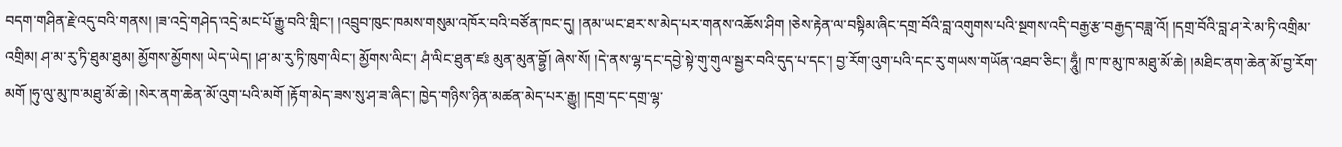བདག་གཤིན་རྗེ་འདུ་བའི་གནས། །ཟ་འདྲེ་གཤེད་འདྲེ་མང་པོ་རྒྱུ་བའི་གླིང་། །འབྲུབ་ཁུང་ཁམས་གསུམ་འཁོར་བའི་བཙོན་ཁང་དུ། །ནམ་ཡང་ཐར་ས་མེད་པར་གནས་འཆོས་ཤིག །ཅེས་རྟེན་ལ་བསྟིམ་ཞིང་དགྲ་བོའི་བླ་འགུགས་པའི་སྔགས་འདི་བརྒྱ་རྩ་བརྒྱད་བཟླ་འོ། །དགྲ་བོའི་བླ་ཤ་རེ་མ་ཏི་འགྲིམ་འགྲིམ། ཤ་མ་རུ་ཏི་ཐུམ་ཐུམ། མྱོགས་མྱོགས། ཡེད་ཡེད། །ཤ་མ་རུ་ཏི་ཁུག་ལིང་། མྱོགས་ལིང་། ཤཾ་ལིང་ཐུན་ཛཿ མུན་མུན་བྷྱོ། ཞེས་སོ། །དེ་ནས་ལྷ་དང་དབྱེ་སྟེ་གུ་གུལ་སྦྱར་བའི་དུད་པ་དང་། བྱ་རོག་འུག་པའི་དང་རུ་གཡས་གཡོན་འཐབ་ཅིང་། ཧཱུྃ། ཁ་ཁ་མུ་ཁ་མཐུ་མོ་ཆེ། །མཐིང་ནག་ཆེན་མོ་བྱ་རོག་མགོ །ཧུ་ལུ་མུ་ཁ་མཐུ་མོ་ཆེ། །སེར་ནག་ཆེན་མོ་འུག་པའི་མགོ །རྟོག་མེད་ཟས་སུ་ཤ་ཟ་ཞིང་། ཁྱེད་གཉིས་ཉིན་མཚན་མེད་པར་རྒྱུ། །དགྲ་དང་དགྲ་ལྷ་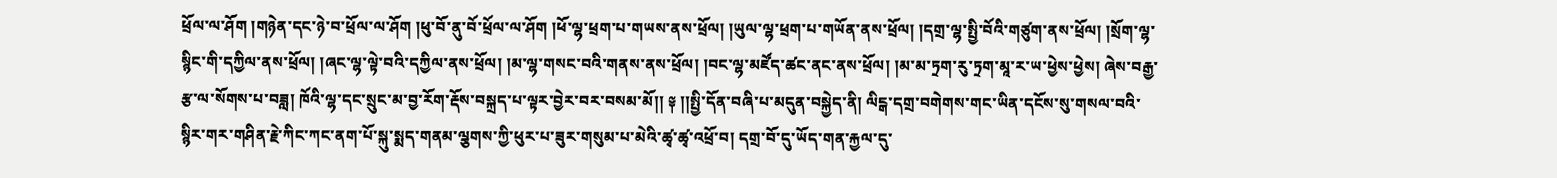ཕྲོལ་ལ་ཤོག །གཉེན་དང་ཉེ་བ་ཕྲོལ་ལ་ཤོག །ཕུ་བོ་ནུ་བོ་ཕྲོལ་ལ་ཤོག །ཕོ་ལྷ་ཕྲག་པ་གཡས་ནས་ཕྲོལ། །ཡུལ་ལྷ་ཕྲག་པ་གཡོན་ནས་ཕྲོལ། །དགྲ་ལྷ་སྤྱི་བོའི་གཙུག་ནས་ཕྲོལ། །སྲོག་ལྷ་སྙིང་གི་དཀྱིལ་ནས་ཕྲོལ། །ཞང་ལྷ་ལྟེ་བའི་དཀྱིལ་ནས་ཕྲོལ། །མ་ལྷ་གསང་བའི་གནས་ནས་ཕྲོལ། །བང་ལྷ་མཛོད་ཚང་ནང་ནས་ཕྲོལ། །མ་མ་ཏྲག་རུ་ཏྲག་མཱ་ར་ཡ་ཕྱེས་ཕྱེས། ཞེས་བརྒྱ་རྩ་ལ་སོགས་པ་བཟླ། ཁོའི་ལྷ་དང་སྲུང་མ་བྱ་རོག་རྡོས་བསྐྲད་པ་ལྟར་བྱེར་བར་བསམ་མོ།། ༈ །།སྤྱི་དོན་བཞི་པ་མདུན་བསྐྱེད་ནི། ལིངྒ་དགྲ་བགེགས་གང་ཡིན་དངོས་སུ་གསལ་བའི་སྙིར་གར་གཤིན་རྗེ་ཀིང་ཀང་ནག་པོ་སྐུ་སྨད་གནམ་ལྕགས་ཀྱི་ཕུར་པ་ཟུར་གསུམ་པ་མེའི་ཚྭ་ཚྭ་འཕྲོ་བ། དགྲ་བོ་དུ་ཡོད་གན་རྐྱལ་དུ་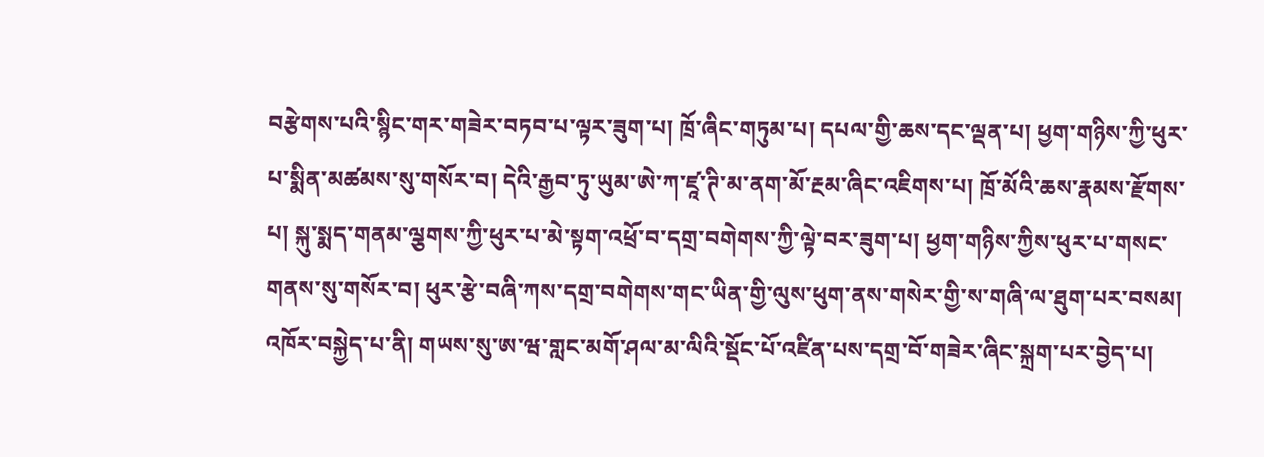བརྩེགས་པའི་སྙིང་གར་གཟེར་བཏབ་པ་ལྟར་ཟུག་པ། ཁྲོ་ཞིང་གཏུམ་པ། དཔལ་གྱི་ཆས་དང་ལྡན་པ། ཕྱག་གཉིས་ཀྱི་ཕུར་པ་སྨིན་མཚམས་སུ་གསོར་བ། དེའི་རྒྱབ་ཏུ་ཡུམ་ཨེ་ཀ་ཛཱ་ཊི་མ་ནག་མོ་རྔམ་ཞིང་འཇིགས་པ། ཁྲོ་མོའི་ཆས་རྣམས་རྫོགས་པ། སྐུ་སྨད་གནམ་ལྕགས་ཀྱི་ཕུར་པ་མེ་སྟག་འཕྲོ་བ་དགྲ་བགེགས་ཀྱི་ལྟེ་བར་ཟུག་པ། ཕྱག་གཉིས་ཀྱིས་ཕུར་པ་གསང་གནས་སུ་གསོར་བ། ཕུར་རྩེ་བཞི་ཀས་དགྲ་བགེགས་གང་ཡིན་གྱི་ལུས་ཕུག་ནས་གསེར་གྱི་ས་གཞི་ལ་ཐུག་པར་བསམ། འཁོར་བསྐྱེད་པ་ནི། གཡས་སུ་ཨ་ཝ་གླང་མགོ་ཤལ་མ་ལིའི་སྡོང་པོ་འཛིན་པས་དགྲ་བོ་གཟེར་ཞིང་སྐྲག་པར་བྱེད་པ།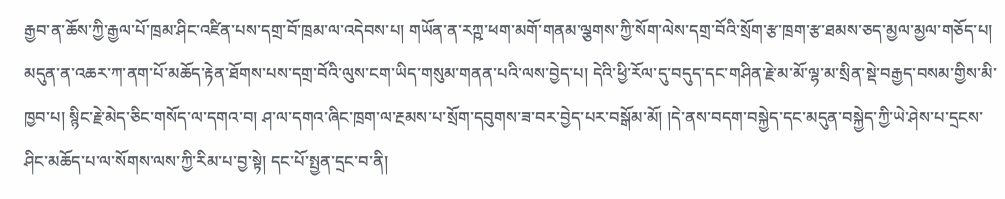རྒྱབ་ན་ཆོས་ཀྱི་རྒྱལ་པོ་ཁྲམ་ཤིང་འཛིན་པས་དགྲ་བོ་ཁྲམ་ལ་འདེབས་པ། གཡོན་ན་རཀྵ་ཕག་མགོ་གནམ་ལྕགས་ཀྱི་སོག་ལེས་དགྲ་བོའི་སྲོག་རྩ་ཁྲག་རྩ་ཐམས་ཅད་མྱལ་མྱལ་གཅོད་པ། མདུན་ན་འཆར་ཀ་ནག་པོ་མཆོད་རྟེན་ཐོགས་པས་དགྲ་བོའི་ལུས་ངག་ཡིད་གསུམ་གནན་པའི་ལས་བྱེད་པ། དེའི་ཕྱི་རོལ་དུ་བདུད་དང་གཤིན་རྗེ་མ་མོ་ལྷ་མ་སྲིན་སྡེ་བརྒྱད་བསམ་གྱིས་མི་ཁྱབ་པ། སྙིང་རྗེ་མེད་ཅིང་གསོད་ལ་དགའ་བ། ཤ་ལ་དགའ་ཞིང་ཁྲག་ལ་རྔམས་པ་སྲོག་དབུགས་ཟ་བར་བྱེད་པར་བསྒོམ་མོ། །དེ་ནས་བདག་བསྐྱེད་དང་མདུན་བསྐྱེད་ཀྱི་ཡེ་ཤེས་པ་དྲངས་ཤིང་མཆོད་པ་ལ་སོགས་ལས་ཀྱི་རིམ་པ་བྱ་སྟེ། དང་པོ་སྤྱན་དྲང་བ་ནི།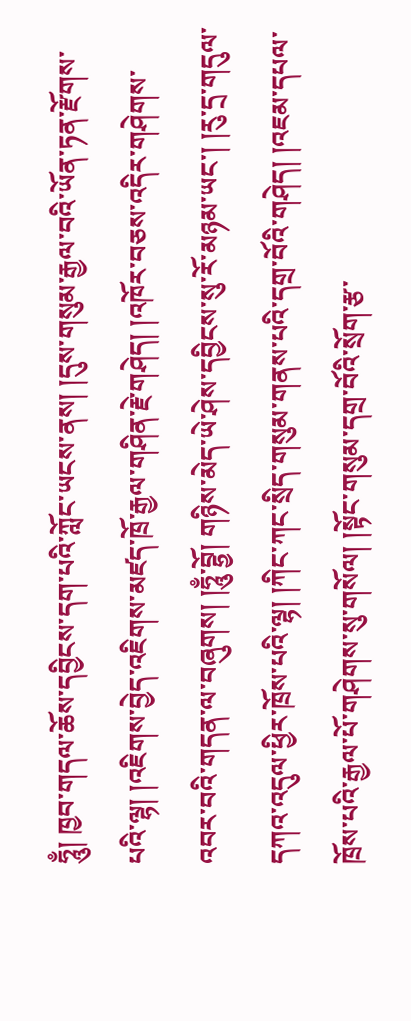ཧཱུྃ། ཁྱབ་གདལ་ཆོས་དབྱིངས་དག་པའི་ཀློང་ཡངས་ནས། །དུས་གསུམ་རྒྱལ་བའི་ཡོན་ཏན་རྫོགས་པའི་ལྷ། །འཇིགས་བྱེད་འཇིགས་མཛད་ཁྲོ་རྒྱལ་གཤིན་རྗེ་གཤེད། །འཁོར་བཅས་འདིར་གཤེགས་འབར་བའི་གདན་ལ་བཞུགས། །ཧཱུྃ་བྷྱོ། གཉིས་མེད་ཡེ་ཤེས་དབྱིངས་སུ་རོ་མཉམ་ཡང་། །རུ་དྲ་གདུལ་དཀའ་འདུལ་ཕྱིར་ཁྲོས་པའི་ལྷ། །ཀིང་ཀང་སྲིད་གསུམ་གནས་པའི་དགྲ་བོའི་གཤེད། །འཇམ་དཔལ་ཁྲོས་པའི་རྒྱལ་པོ་གཤེགས་སུ་གསོལ། །སྟོང་གསུམ་དགྲ་བོའི་སྲོག་རྩ་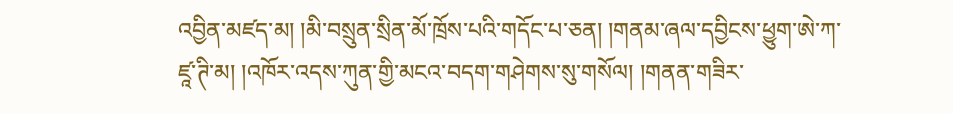འབྱིན་མཛད་མ། །མི་བསྲུན་སྲིན་མོ་ཁྲོས་པའི་གདོང་པ་ཅན། །གནམ་ཞལ་དབྱིངས་ཕྱུག་ཨེ་ཀ་ཛཱ་ཊི་མ། །འཁོར་འདས་ཀུན་གྱི་མངའ་བདག་གཤེགས་སུ་གསོལ། །གནན་གཟིར་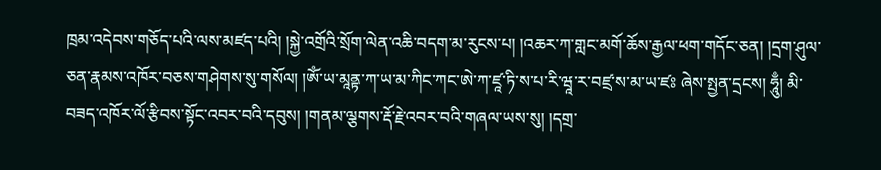ཁྲམ་འདེབས་གཅོད་པའི་ལས་མཛད་པའི། །སྐྱེ་འགྲོའི་སྲོག་ལེན་འཆི་བདག་མ་རུངས་པ། །འཆར་ཀ་གླང་མགོ་ཆོས་རྒྱལ་ཕག་གདོང་ཅན། །དྲག་ཤུལ་ཅན་རྣམས་འཁོར་བཅས་གཤེགས་སུ་གསོལ། །ཨོཾ་ཡ་མཱནྟ་ཀ་ཡ་མ་ཀིང་ཀང་ཨེ་ཀ་ཛཱ་ཏི་ས་པ་རི་ཝཱ་ར་བཛྲ་ས་མ་ཡ་ཛཿ ཞེས་སྤྱན་དྲངས། ཧཱུྃ། མི་བཟད་འཁོར་ལོ་རྩིབས་སྟོང་འབར་བའི་དབུས། །གནམ་ལྕགས་རྡོ་རྗེ་འབར་བའི་གཞལ་ཡས་སུ། །དགྲ་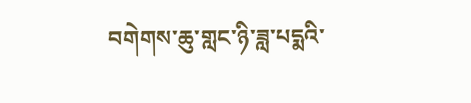བགེགས་ཆུ་གླང་ཉི་ཟླ་པདྨའི་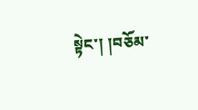སྟེང་། །བཅོམ་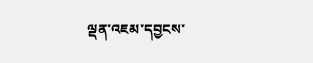ལྡན་འཇམ་དབྱངས་